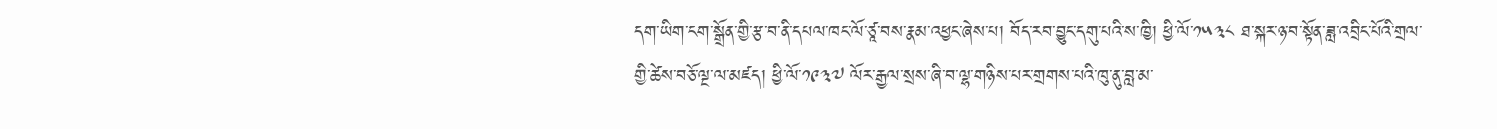དག་ཡིག་ངག་སྒྲོན་གྱི་རྩ་བ་ནི་དཔལ་ཁང་ལོ་ཙཱ་བས་རྣམ་འཕྱང་ཞེས་པ། བོད་རབ་བྱུང་དགུ་པའི་ས་ཁྱི། ཕྱི་ལོ་༡༥༣༨ ཐ་སྐར་ཉ་བ་སྟོན་ཟླ་འབྲིང་པོའི་གྲལ་གྱི་ཚེས་བཅོ་ལྔ་ལ་མཛད། ཕྱི་ལོ་༡༩༣༧ ལོར་རྒྱལ་སྲས་ཞི་བ་ལྷ་གཉིས་པར་གྲགས་པའི་ཁུ་ནུ་བླ་མ་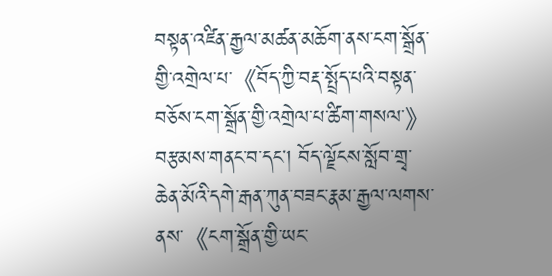བསྟན་འཛིན་རྒྱལ་མཚན་མཆོག་ནས་ངག་སྒྲོན་གྱི་འགྲེལ་པ་《བོད་ཀྱི་བརྡ་སྤྲོད་པའི་བསྟན་བཅོས་ངག་སྒྲོན་གྱི་འགྲེལ་པ་ཚིག་གསལ་》བརྩམས་གནང་བ་དང། བོད་ལྗོངས་སློབ་གྲྭ་ཆེན་མོའི་དགེ་རྒན་ཀུན་བཟང་རྣམ་རྒྱལ་ལགས་ནས་《ངག་སྒྲོན་གྱི་ཡང་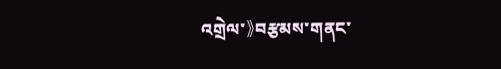འགྲེལ་》བརྩམས་གནང་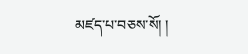མཛད་པ་བཅས་སོ། །